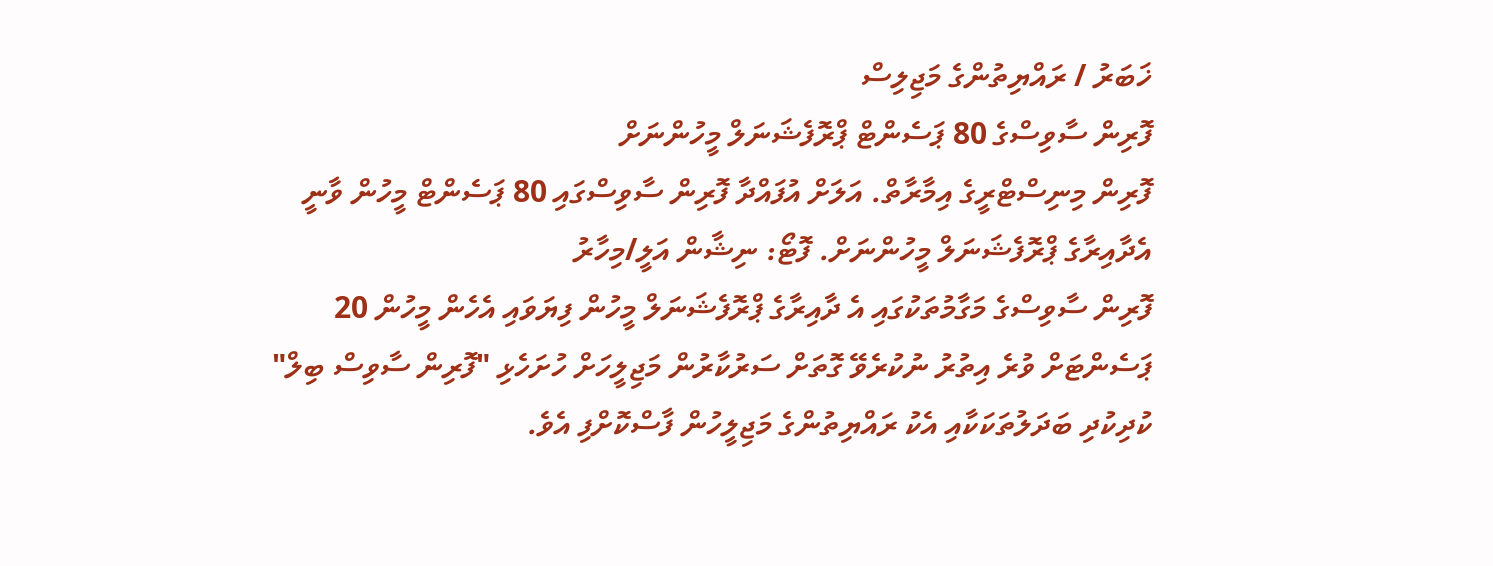ޚަބަރު / ރައްޔިތުންގެ މަޖިލިސް
ފޮރިން ސާވިސްގެ 80 ޕަސެންޓް ޕްރޮފެޝަނަލް މީހުންނަށް
ފޮރިން މިނިސްޓްރީގެ އިމާރާތް. އަލަށް އުފައްދާ ފޮރިން ސާވިސްގައި 80 ޕަސެންޓް މީހުން ވާނީ އެދާއިރާގެ ޕްރޮފެޝަނަލް މީހުންނަށް. ފޮޓޯ: ނިޝާން އަލީ/މިހާރު
ފޮރިން ސާވިސްގެ މަގާމުތަކުގައި އެ ދާއިރާގެ ޕްރޮފެޝަނަލް މީހުން ފިޔަވައި އެހެން މީހުން 20 ޕަސެންޓަށް ވުރެ އިތުރު ނުކުރެވޭ ގޮތަށް ސަރުކާރުން މަޖިލީހަށް ހުށަހެޅި "ފޮރިން ސާވިސް ބިލް" ކުދިކުދި ބަދަލުތަކަކާއި އެކު ރައްޔިތުންގެ މަޖިލީހުން ފާސްކޮށްފި އެވެ.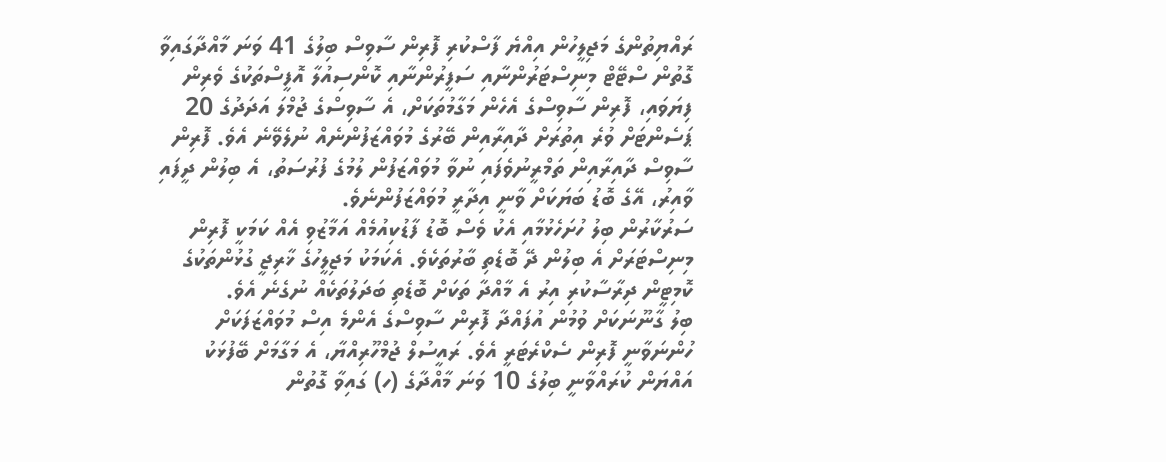ރައްޔިތުންގެ މަޖިލީހުން އިއްޔެ ފާސްކުރި ފޮރިން ސާވިސް ބިލުގެ 41 ވަނަ މާއްދާގައިވާ ގޮތުން ސްޓޭޓް މިނިސްޓަރުންނާއި ސަފީރުންނާއި ކޮންސިއުލާ އޮފީސްތަކުގެ ވެރިން ފިޔަވައި، ފޮރިން ސާވިސްގެ އެހެން މަގާމުތަކަށް، އެ ސާވިސްގެ ޖުމްލަ އަދަދުގެ 20 ޕަސެންޓަށް ވުރެ އިތުރަށް ދާއިރާއިން ބޭރުގެ މުވައްޒަފުންނެއް ނުލެވޭނެ އެވެ. ފޮރިން ސާވިސް ދާއިރާއިން ތަމްރީނުވެފައި ނުވާ މުވައްޒަފުން ލުމުގެ ފުރުސަތު، އެ ބިލުން ދީފައި ވާއިރު، އޭގެ ބޮޑު ބަޔަކަށް ވާނީ އިދާރީ މުވައްޒަފުންނެވެ.
ސަރުކާރުން ބިލު ހުށަހެޅުމާއި އެކު ވެސް ބޮޑު ފާޑުކިއުމެއް އަމާޒުވި އެއް ކަމަކީ ފޮރިން މިނިސްޓަރަށް އެ ބިލުން ދޭ ބޮޑެތި ބާރުތަކެވެ. އެކަމަކު މަޖިލީހުގެ ޚާރިޖީ ގުޅުންތަކުގެ ކޮމިޓީން ދިރާސާކުރި އިރު އެ މާއްދާ ތަކަށް ބޮޑެތި ބަދަލުތަކެއް ނުގެނެ އެވެ.
ބިލު ގާނޫނަކަށް ވުމުން އުފައްދާ ފޮރިން ސާވިސްގެ އެންމެ އިސް މުވައްޒަފަކަށް ހުންނަވާނީ ފޮރިން ސެކްރެޓަރީ އެވެ. ރައީސުލް ޖުމްހޫރިއްޔާ، އެ މަގާމަށް ބޭފުޅަކު އައްޔަން ކުރައްވާނީ ބިލުގެ 10 ވަނަ މާއްދާގެ (ހ) ގައިވާ ގޮތުން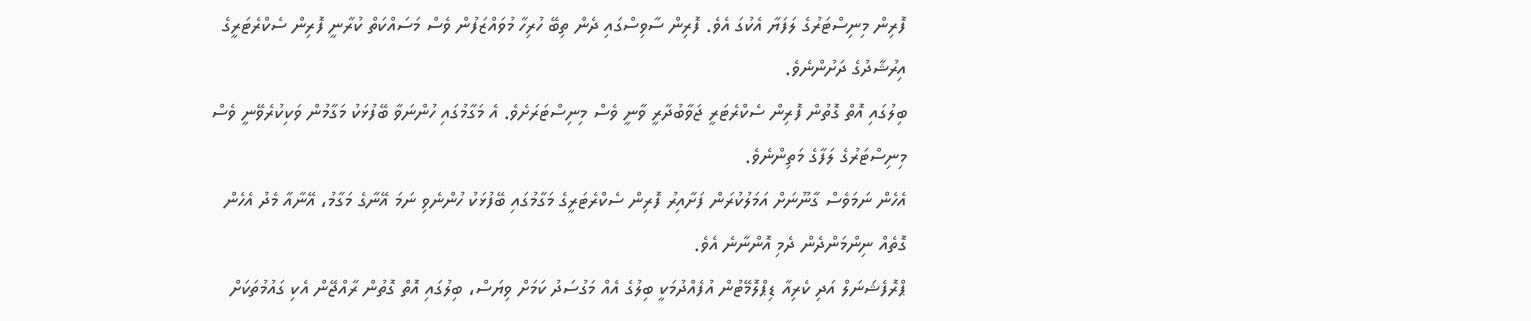ފޮރިން މިނިސްޓަރުގެ ލަފަޔާ އެކުގަ އެވެ. ފޮރިން ސާވިސްގައި ދެން ތިބޭ ހުރިހާ މުވައްޒަފުން ވެސް މަސައްކަތް ކުރާނީ ފޮރިން ސެކްރެޓަރީގެ އިރުޝާދުގެ ދަށުންނެވެ.
ބިލުގައި އޮތް ގޮތުން ފޮރިން ސެކްރެޓަރީ ޖަވާބުދާރީ ވާނީ ވެސް މިނިސްޓަރަށެވެ. އެ މަގާމުގައި ހުންނަވާ ބޭފުޅަކު މަގާމުން ވަކިކުރެވޭނީ ވެސް މިނިސްޓަރުގެ ލަފާގެ މަތިންނެވެ.
އެހެން ނަމަވެސް ގާނޫނަށް އަމަލުކުރަން ފަށާއިރު ފޮރިން ސެކްރެޓަރީގެ މަގާމުގައި ބޭފުޅަކު ހުންނެވި ނަމަ އޭނާގެ މަގާމު، އޭނާއާ މެދު އެހެން ގޮތެއް ނިންމަންދެން ދެމި އޮންނާނެ އެވެ.
ޕްރޮފެޝަނަލް އަދި ކެރިއާ ޑިޕްލޮމޭޓުން އުފެއްދުމަކީ ބިލުގެ އެއް މަގުސަދު ކަމަށް ވިޔަސް، ބިލުގައި އޮތް ގޮތުން ރާއްޖޭން އެކި ގައުމުތަކަށް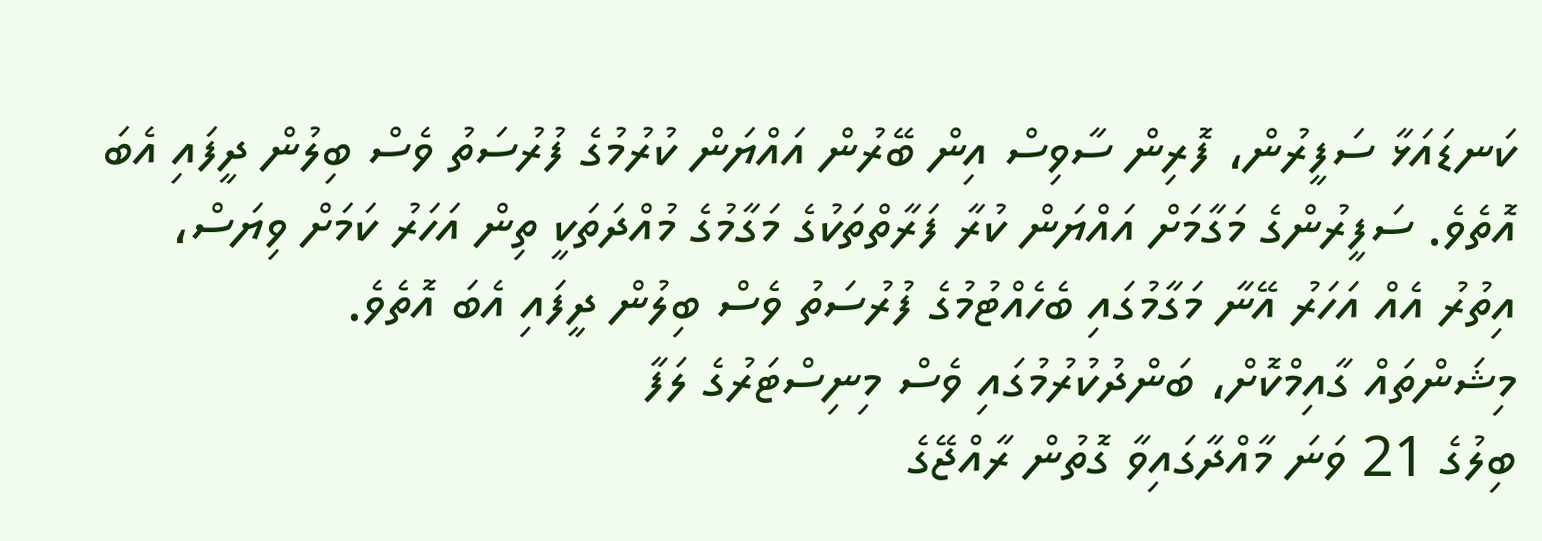ކަނޑައަޅާ ސަފީރުން، ފޮރިން ސާވިސް އިން ބޭރުން އައްޔަން ކުރުމުގެ ފުރުސަތު ވެސް ބިލުން ދީފައި އެބަ އޮތެވެ. ސަފީރުންގެ މަގާމަށް އައްޔަން ކުރާ ފަރާތްތަކުގެ މަގާމުގެ މުއްދަތަކީ ތިން އަހަރު ކަމަށް ވިޔަސް، އިތުރު އެއް އަހަރު އޭނާ މަގާމުގައި ބެހެއްޓުމުގެ ފުރުސަތު ވެސް ބިލުން ދީފައި އެބަ އޮތެވެ.
މިޝަންތައް ގާއިމްކޮށް، ބަންދުކުރުމުގައި ވެސް މިނިސްޓަރުގެ ލަފާ
ބިލުގެ 21 ވަނަ މާއްދާގައިވާ ގޮތުން ރާއްޖޭގެ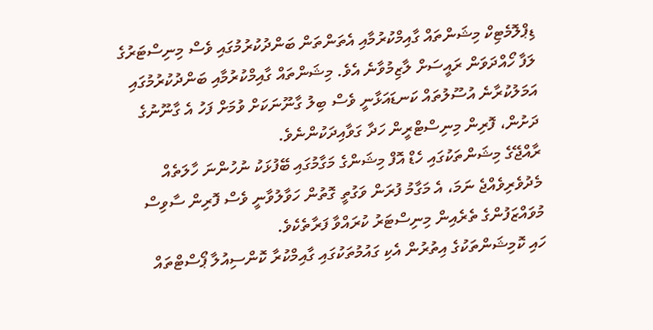ޑިޕްލޮމެޓިކް މިޝަންތައް ގާއިމްކުރުމާއި އެތަންތަން ބަންދުކުރުމުގައި ވެސް މިނިސްޓަރުގެ ލަފާ ހޯއްދަވަން ރައީސަށް ލާޒިމުވާނެ އެވެ. މިޝަންތައް ގާއިމްކުރުމާއި ބަންދުކުރުމުގައި އަމަލުކުރާނެ އުސޫލުތައް ކަނޑައަޅާނީ ވެސް ބިލު ގާނޫނަކަށް ވުމަށް ފަހު އެ ގާނޫނުގެ ދަށުން، ފޮރިން މިނިސްޓްރީން ހަދާ ގަވާއިދަކުންނެވެ.
ރާއްޖޭގެ މިޝަންތަކުގައި ހެޑް އޮފް މިޝަންގެ މަގާމުގައި ބޭފުޅަކު ނުހުންނަ ހާލަތެއް މެދުވެރިވެއްޖެ ނަމަ، އެ މަގާމު ފުރަން ވަގުތީ ގޮތުން ހަވާލުވާނީ ވެސް ފޮރިން ސާވިސް މުވައްޒަފުންގެ ތެރެއިން މިނިސްޓަރު ކުރައްވާ ފަރާތެކެވެ.
ހައި ކޮމިޝަންތަކުގެ އިތުރުން އެކި ގައުމުތަކުގައި ގާއިމްކުރާ ކޮންސިއުލާ ޕޯސްޓްތައް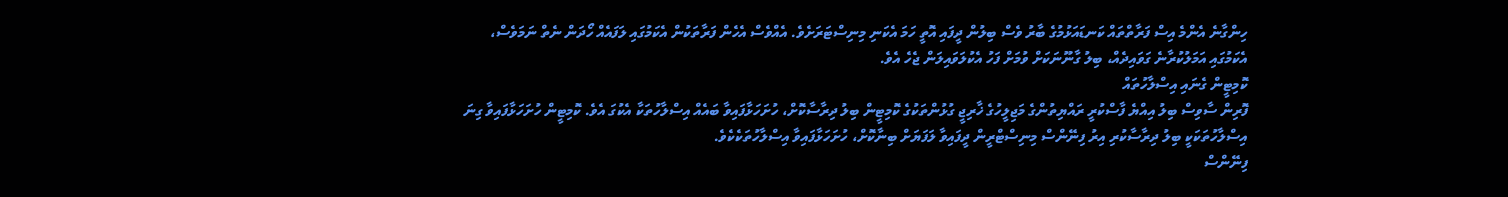ހިންގާނެ އެންމެ އިސް ފަރާތްތައް ކަނޑައަޅުމުގެ ބާރު ވެސް ބިލުން ދީފައި އޮތީ ހަމަ އެކަނި މިނިސްޓަރަށެވެ. އެއްވެސް އެހެން ފަރާތަކުން އެކަމުގައި ލަފައެއް ހޯދަން ނެތް ނަމަވެސް، އެކަމުގައި އަމަލުކުރާނެ ގަވައިދެއް، ބިލު ގާނޫނަކަށް ވުމަށް ފަހު އެކުލަވައިލަން ޖެހެ އެވެ.
ކޮމިޓީން ގެނައި އިސްލާހުތައް
ފޮރިން ސާވިސް ބިލު އިއްޔެ ފާސްކުރީ ރައްޔިތުންގެ މަޖިލީހުގެ ޚާރިޖީ ގުޅުންތަކުގެ ކޮމިޓީން ބިލު ދިރާސާކޮށް، ހުށަހަޅާފައިވާ ބައެއް އިސްލާހުތަކާ އެކުގަ އެވެ. ކޮމިޓީން ހުށަހަޅާފައިވާ ގިނަ އިސްލާހުތަކަކީ ބިލު ދިރާސާކުރި އިރު ފިނޭންސް މިނިސްޓްރީން ދީފައިވާ ލަފަޔަށް ބިނާކޮށް، ހުށަހަޅާފައިވާ އިސްލާހުތަކެކެވެ.
ފިނޭންސް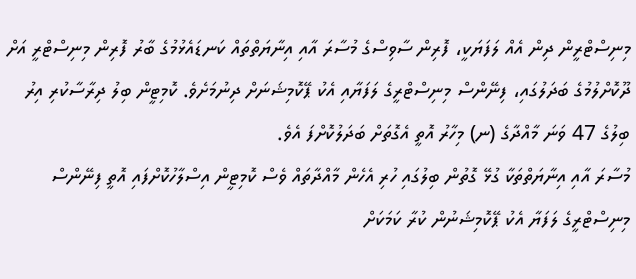މިނިސްޓްރީން ދިން އެއް ލަފަޔަކީ، ފޮރިން ސާވިސްގެ މުސާރަ އާއި އިނާޔަތްތައް ކަނޑައެޅުމުގެ ބާރު ފޮރިން މިނިސްޓްރީ އަށް ދޫކޮށްލުމުގެ ބަދަލުގައި، ފިނޭންސް މިނިސްޓްރީގެ ލަފަޔާއި އެކު ޕޭކޮމިޝަނަށް ދިނުމަށެވެ. ކޮމިޓީން ބިލު ދިރާސާކުރި އިރު ބިލުގެ 47 ވަނަ މާއްދާގެ (ނ) މިހާރު އޮތީ އެގޮތަށް ބަދަލުކޮށްފަ އެވެ.
މުސާރަ އާއި އިނާޔަތްތަކާ ގުޅޭ ގޮތުން ބިލުގައި ހުރި އެހެން މާއްދާތައް ވެސް ކޮމިޓީން އިސްލާހުކޮށްފައި އޮތީ ފިނޭންސް މިނިސްޓްރީގެ ލަފަޔާ އެކު ޕޭކޮމިޝަނުން ކުރާ ކަމަކަށް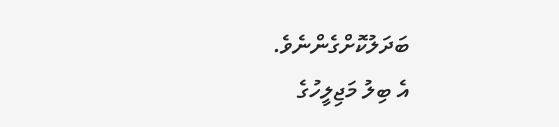ބަދަލުކޮށްގެންނެވެ.
އެ ބިލު މަޖިލީހުގެ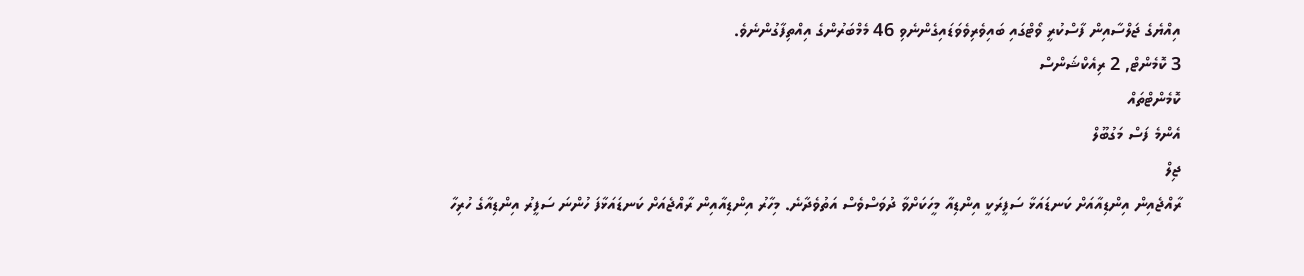އިއްޔެގެ ޖަލްސާއިން ފާސްކުރީ ވޯޓްގައި ބައިވެރިވެވަޑައިގެންނެވި 46 މެމްބަރުންގެ އިއްތިފާގުންނެވެ.
3 ކޮމެންޓް, 2 ރިއެކްޝަންސް
ކޮމެންޓްތައް
އެންމެ ފަސް މަގުބޫލް
ޖިލް
ރާއްޖެއިން އިންޑިއާއަށް ކަނޑައަޅާ ސަފީރަކީ އިންޑިއާ މީހަކަށްވާ ދުވަސްވެސް އަތުވެދާނެ. މިހާރު އިންޑިއާއިން ރާއްޖެއަށް ކަނޑައަޅާފަ ހުންނަ ސަފީރު އިންޑިއާގެ ހުރިހާ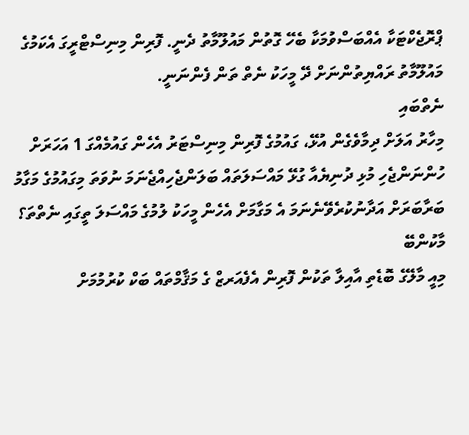ޕްރޮޖެކްޓަކާ އެއްބަސްވުމަކާ ބެހޭ ގޮތުން މައުލޫމާތު ދެނީ. ފޮރިން މިނިސްޓްރީގަ އެކަމުގެ މައުލޫމާތު ރައްޔިތުންނަށް ދޭ މީހަކު ނެތް ތަން ފެންނަނީ.
ނެތްބައި
މިހާރު އަލަށް ދިމާވެގެން އުޅޭ، ގައުމުގެ ފޮރިން މިނިސްޓަރު އެހެން ގައުމެއްގަ 1 އަހަރަށް ހުންނަންޖެހި މުޅި ދުނިޔެއާ ގުޅޭ މައްސަލަތައް ބަލަންޖެހިއްޖެނަމަ ނުވަތަ މިގައުމުގެ މަގާމު ބަރާބަރަށް އަދާނުކުރެވޭނެނަމަ އެ މަގާމަށް އެހެން މީހަކު ލުމުގެ މައްސަލަ ތީގައި ނެތްތަ؟
މާކުންބޭ
މިއީ މާލޭގެ ބޮޑެތި އާއިލާ ތަކުން ފޮރިން އެފެއަރޒް ގެ މަޤާމްތައް ބަކް ކުރުމުމަށް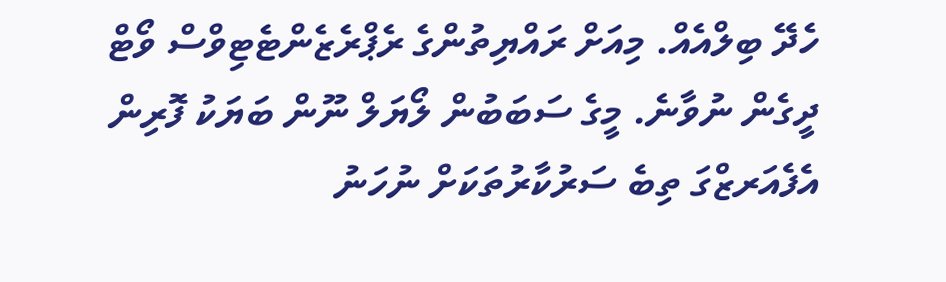ހެދޭ ބިލްއެއް. މިއަށް ރައްޔިތުންގެ ރެޕްރެޒެންޓެޓިވްސް ވޯޓް ދީގެން ނުވާނެ. މީގެ ސަބަބުން ލޯޔަލް ނޫން ބަޔަކު ފޮރިން އެފެއަރޒްގަ ތިބެ ސަރުކާރުތަކަށް ނުހަނު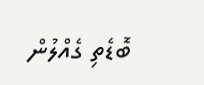ބޮޑެތި ގެއްލުން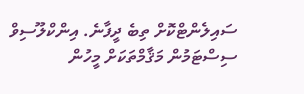ސައިލެންޓްކޮށް ތިބެ ދީފާނެ. އިންކްލޫސިވް ސިސްޓަމުން މަޤާމްތަކަށް މީހުން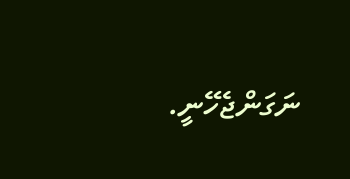ނަގަންޖެހޭނީ.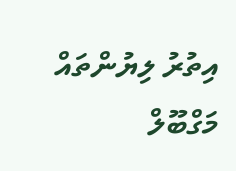އިތުރު ލިޔުންތައް
މަގްބޫލް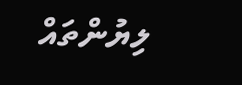ލިޔުންތައް